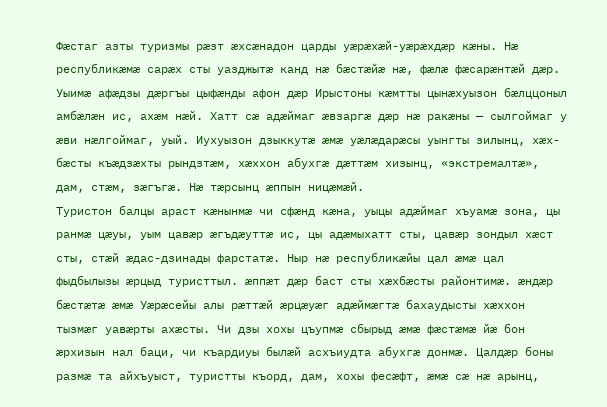Фӕстаг азты туризмы рӕзт ӕхсӕнадон царды уӕрӕхӕй-уӕрӕхдӕр кӕны. Нӕ республикӕмӕ сарӕх сты уазджытӕ канд нӕ бӕстӕйӕ нӕ, фӕлӕ фӕсарӕнтӕй дӕр. Уыимӕ афӕдзы дӕргъы цыфӕнды афон дӕр Ирыстоны кӕмтты цынӕхуызон бӕлццоныл амбӕлӕн ис, ахӕм нӕй. Хатт сӕ адӕймаг ӕвзаргӕ дӕр нӕ ракӕны — сылгоймаг у ӕви нӕлгоймаг, уый. Иухуызон дзыккутӕ ӕмӕ уӕлӕдарӕсы уынгты зилынц, хӕх-бӕсты къӕдзӕхты рындзтӕм, хӕххон абухгӕ дӕттӕм хизынц, «экстремалтӕ», дам, стӕм, зӕгъгӕ. Нӕ тӕрсынц ӕппын ницӕмӕй.
Туристон балцы араст кӕнынмӕ чи сфӕнд кӕна, уыцы адӕймаг хъуамӕ зона, цы ранмӕ цӕуы, уым цавӕр ӕгъдӕуттӕ ис, цы адӕмыхатт сты, цавӕр зондыл хӕст сты, стӕй ӕдас-дзинады фарстатӕ. Ныр нӕ республикӕйы цал ӕмӕ цал фыдбылызы ӕрцыд туристтыл. ӕппӕт дӕр баст сты хӕхбӕсты районтимӕ. ӕндӕр бӕстӕтӕ ӕмӕ Уӕрӕсейы алы рӕттӕй ӕрцӕуӕг адӕймӕгтӕ бахаудысты хӕххон тызмӕг уавӕрты ахӕсты. Чи дзы хохы цъупмӕ сбырыд ӕмӕ фӕстӕмӕ йӕ бон ӕрхизын нал баци, чи къардиуы былӕй асхъиудта абухгӕ донмӕ. Цалдӕр боны размӕ та айхъуыст, туристты къорд, дам, хохы фесӕфт, ӕмӕ сӕ нӕ арынц,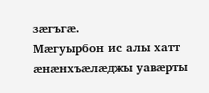зӕгъгӕ.
Мӕгуырбон ис алы хатт ӕнӕнхъӕлӕджы уавӕрты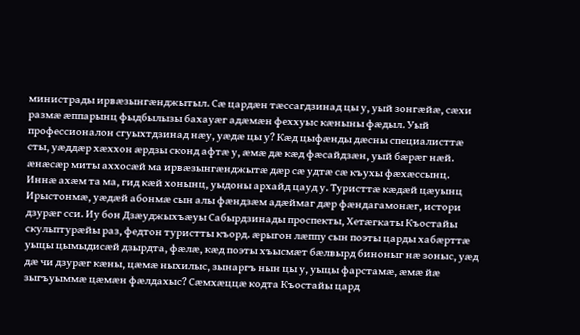министрады ирвӕзынгӕнджытыл. Сӕ цардӕн тӕссагдзинад цы у, уый зонгӕйӕ, сӕхи размӕ ӕппарынц фыдбылызы бахауӕг адӕмӕн феххуыс кӕныны фӕдыл. Уый профессионалон сгуыхтдзинад нӕу, уӕдӕ цы у? Кӕд цыфӕнды дӕсны специалисттӕ сты, уӕддӕр хӕххон ӕрдзы сконд афтӕ у, ӕмӕ дӕ кӕд фӕсайдзӕн, уый бӕрӕг нӕй. ӕнӕсӕр миты аххосӕй ма ирвӕзынгӕнджытӕ дӕр сӕ удтӕ сӕ къухы фӕхӕссынц.
Иннӕ ахӕм та ма, гид кӕй хонынц, уыдоны архайд цауд у. Туристтӕ кӕдӕй цӕуынц Ирыстонмӕ, уӕдӕй абонмӕ сын алы фӕндзӕм адӕймаг дӕр фӕндагамонӕг, истори дзурӕг сси. Иу бон Дзӕуджыхъӕуы Сабырдзинады проспекты, Хетӕгкаты Къостайы скульптурӕйы раз, федтон туристты къорд. ӕрыгон лӕппу сын поэты царды хабӕрттӕ уыцы цымыдисӕй дзырдта, фӕлӕ, кӕд поэты хъысмӕт бӕлвырд биноныг нӕ зоныс, уӕд дӕ чи дзурӕг кӕны, цӕмӕ ныхилыс, зынаргъ нын цы у, уыцы фарстамӕ, ӕмӕ йӕ зыгъуыммӕ цӕмӕн фӕлдахыс? Сӕмхӕццӕ кодта Къостайы цард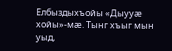Елбыздыхъойы «Дыууӕ хойы»-мӕ. Тынг хъыг мын уыд,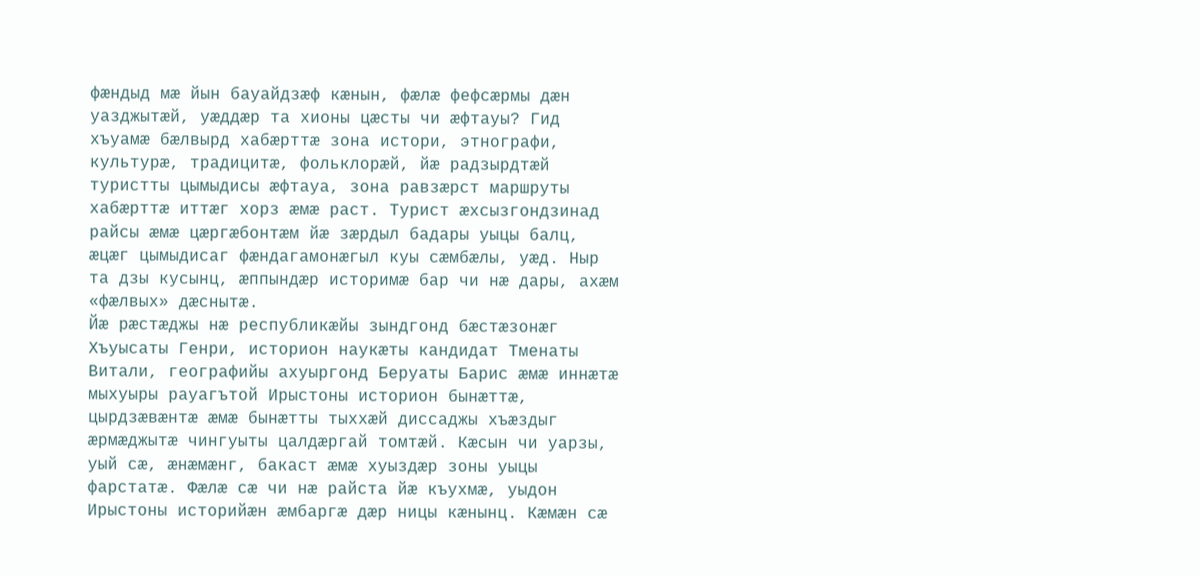фӕндыд мӕ йын бауайдзӕф кӕнын, фӕлӕ фефсӕрмы дӕн уазджытӕй, уӕддӕр та хионы цӕсты чи ӕфтауы? Гид хъуамӕ бӕлвырд хабӕрттӕ зона истори, этнографи, культурӕ, традицитӕ, фольклорӕй, йӕ радзырдтӕй туристты цымыдисы ӕфтауа, зона равзӕрст маршруты хабӕрттӕ иттӕг хорз ӕмӕ раст. Турист ӕхсызгондзинад райсы ӕмӕ цӕргӕбонтӕм йӕ зӕрдыл бадары уыцы балц, ӕцӕг цымыдисаг фӕндагамонӕгыл куы сӕмбӕлы, уӕд. Ныр та дзы кусынц, ӕппындӕр историмӕ бар чи нӕ дары, ахӕм «фӕлвых» дӕснытӕ.
Йӕ рӕстӕджы нӕ республикӕйы зындгонд бӕстӕзонӕг Хъуысаты Генри, историон наукӕты кандидат Тменаты Витали, географийы ахуыргонд Беруаты Барис ӕмӕ иннӕтӕ мыхуыры рауагътой Ирыстоны историон бынӕттӕ, цырдзӕвӕнтӕ ӕмӕ бынӕтты тыххӕй диссаджы хъӕздыг ӕрмӕджытӕ чингуыты цалдӕргай томтӕй. Кӕсын чи уарзы, уый сӕ, ӕнӕмӕнг, бакаст ӕмӕ хуыздӕр зоны уыцы фарстатӕ. Фӕлӕ сӕ чи нӕ райста йӕ къухмӕ, уыдон Ирыстоны историйӕн ӕмбаргӕ дӕр ницы кӕнынц. Кӕмӕн сӕ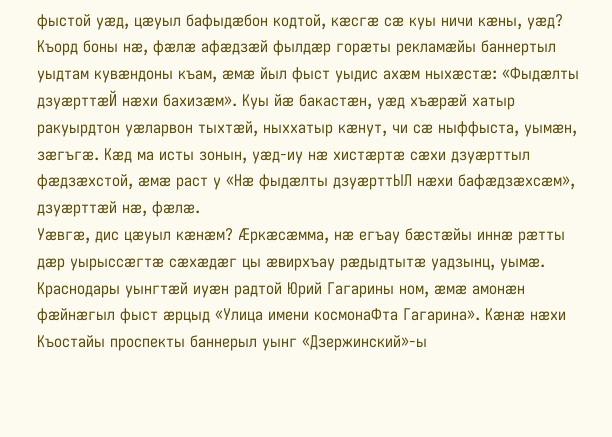фыстой уӕд, цӕуыл бафыдӕбон кодтой, кӕсгӕ сӕ куы ничи кӕны, уӕд?
Къорд боны нӕ, фӕлӕ афӕдзӕй фылдӕр горӕты рекламӕйы баннертыл уыдтам кувӕндоны къам, ӕмӕ йыл фыст уыдис ахӕм ныхӕстӕ: «Фыдӕлты дзуӕрттӕЙ нӕхи бахизӕм». Куы йӕ бакастӕн, уӕд хъӕрӕй хатыр ракуырдтон уӕларвон тыхтӕй, ныххатыр кӕнут, чи сӕ ныффыста, уымӕн, зӕгъгӕ. Кӕд ма исты зонын, уӕд-иу нӕ хистӕртӕ сӕхи дзуӕрттыл фӕдзӕхстой, ӕмӕ раст у «Нӕ фыдӕлты дзуӕрттЫЛ нӕхи бафӕдзӕхсӕм», дзуӕрттӕй нӕ, фӕлӕ.
Уӕвгӕ, дис цӕуыл кӕнӕм? Ӕркӕсӕмма, нӕ егъау бӕстӕйы иннӕ рӕтты дӕр уырыссӕгтӕ сӕхӕдӕг цы ӕвирхъау рӕдыдтытӕ уадзынц, уымӕ. Краснодары уынгтӕй иуӕн радтой Юрий Гагарины ном, ӕмӕ амонӕн фӕйнӕгыл фыст ӕрцыд «Улица имени космонаФта Гагарина». Кӕнӕ нӕхи
Къостайы проспекты баннерыл уынг «Дзержинский»-ы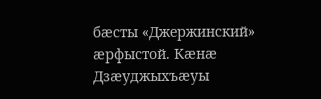бӕсты «Джержинский» ӕрфыстой. Кӕнӕ Дзӕуджыхъӕуы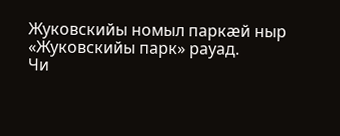Жуковскийы номыл паркӕй ныр «Жуковскийы парк» рауад.
Чи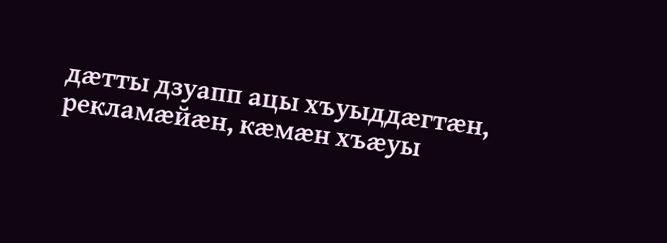дӕтты дзуапп ацы хъуыддӕгтӕн, рекламӕйӕн, кӕмӕн хъӕуы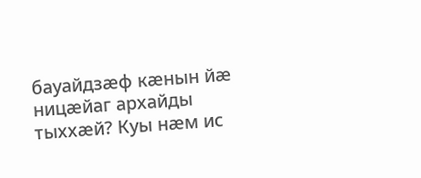бауайдзӕф кӕнын йӕ ницӕйаг архайды тыххӕй? Куы нӕм ис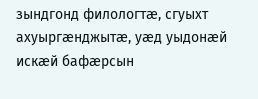зындгонд филологтӕ, сгуыхт ахуыргӕнджытӕ, уӕд уыдонӕй искӕй бафӕрсын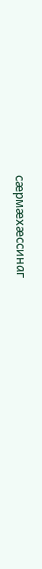сӕрмӕхӕссинаг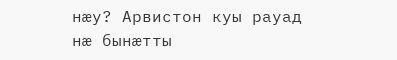нӕу? Арвистон куы рауад нӕ бынӕтты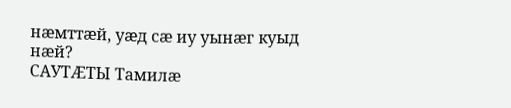нӕмттӕй, уӕд сӕ иу уынӕг куыд нӕй?
САУТӔТЫ Тамилӕ